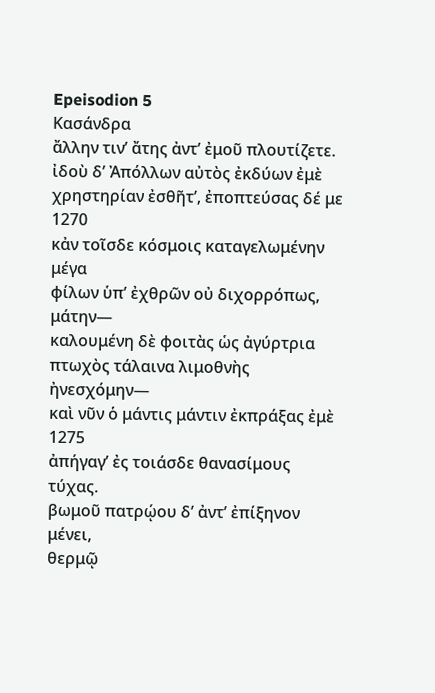Epeisodion 5
Κασάνδρα
ἄλλην τινʼ ἄτης ἀντʼ ἐμοῦ πλουτίζετε.
ἰδοὺ δʼ Ἀπόλλων αὐτὸς ἐκδύων ἐμὲ
χρηστηρίαν ἐσθῆτʼ, ἐποπτεύσας δέ με
1270
κἀν τοῖσδε κόσμοις καταγελωμένην μέγα
φίλων ὑπʼ ἐχθρῶν οὐ διχορρόπως, μάτην—
καλουμένη δὲ φοιτὰς ὡς ἀγύρτρια
πτωχὸς τάλαινα λιμοθνὴς ἠνεσχόμην—
καὶ νῦν ὁ μάντις μάντιν ἐκπράξας ἐμὲ
1275
ἀπήγαγʼ ἐς τοιάσδε θανασίμους τύχας.
βωμοῦ πατρῴου δʼ ἀντʼ ἐπίξηνον μένει,
θερμῷ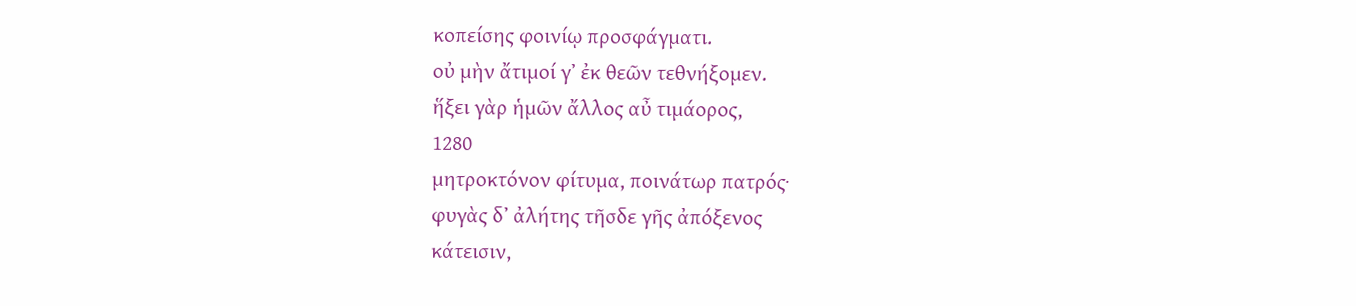κοπείσης φοινίῳ προσφάγματι.
οὐ μὴν ἄτιμοί γʼ ἐκ θεῶν τεθνήξομεν.
ἥξει γὰρ ἡμῶν ἄλλος αὖ τιμάορος,
1280
μητροκτόνον φίτυμα, ποινάτωρ πατρός·
φυγὰς δʼ ἀλήτης τῆσδε γῆς ἀπόξενος
κάτεισιν,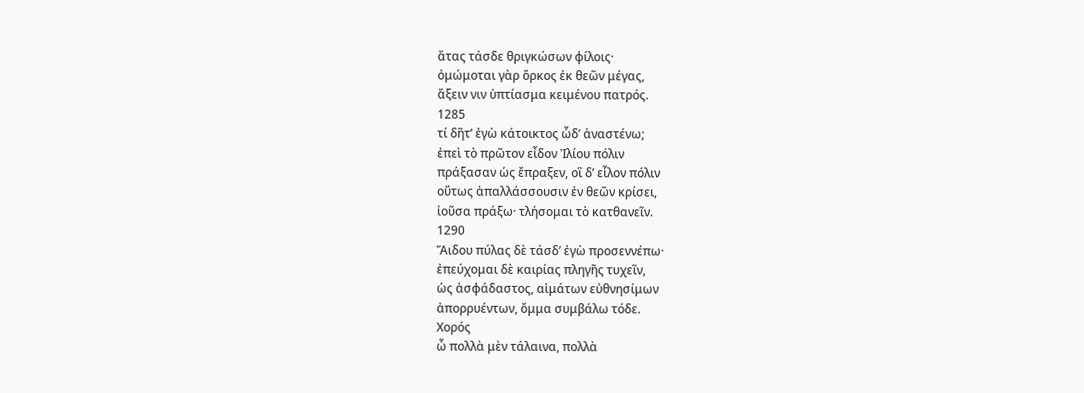ἄτας τάσδε θριγκώσων φίλοις·
ὀμώμοται γὰρ ὅρκος ἐκ θεῶν μέγας,
ἄξειν νιν ὑπτίασμα κειμένου πατρός.
1285
τί δῆτʼ ἐγὼ κάτοικτος ὧδʼ ἀναστένω;
ἐπεὶ τὸ πρῶτον εἶδον Ἰλίου πόλιν
πράξασαν ὡς ἔπραξεν, οἳ δʼ εἷλον πόλιν
οὕτως ἀπαλλάσσουσιν ἐν θεῶν κρίσει,
ἰοῦσα πράξω· τλήσομαι τὸ κατθανεῖν.
1290
Ἅιδου πύλας δὲ τάσδʼ ἐγὼ προσεννέπω·
ἐπεύχομαι δὲ καιρίας πληγῆς τυχεῖν,
ὡς ἀσφάδαστος, αἱμάτων εὐθνησίμων
ἀπορρυέντων, ὄμμα συμβάλω τόδε.
Χορός
ὦ πολλὰ μὲν τάλαινα, πολλὰ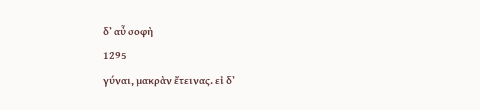δʼ αὖ σοφὴ
1295
γύναι, μακρὰν ἔτεινας. εἰ δʼ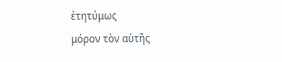ἐτητύμως
μόρον τὸν αὑτῆς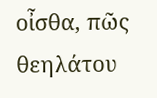οἶσθα, πῶς θεηλάτου